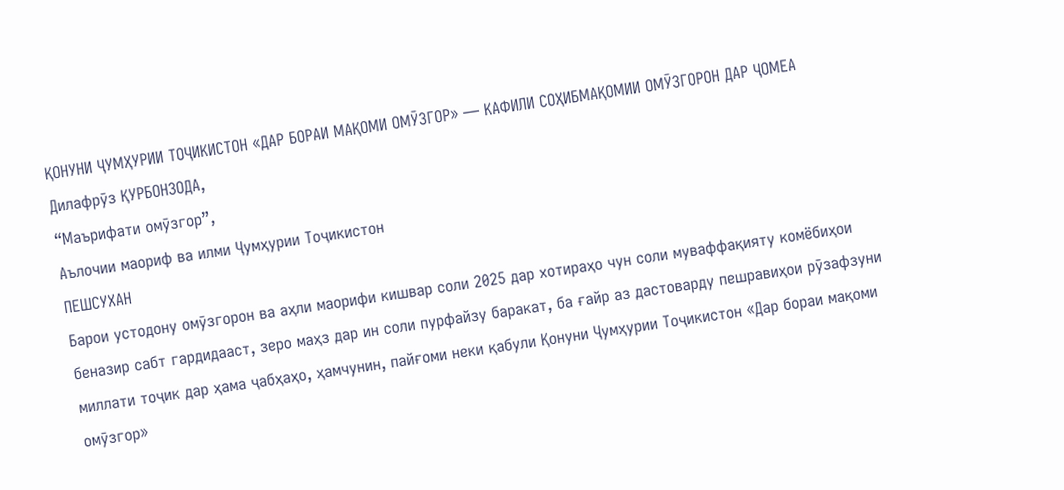ҚОНУНИ ҶУМҲУРИИ ТОҶИКИСТОН «ДАР БОРАИ МАҚОМИ ОМӮЗГОР» — КАФИЛИ СОҲИБМАҚОМИИ ОМӮЗГОРОН ДАР ҶОМЕА
Дилафрӯз ҚУРБОНЗОДА,
“Маърифати омӯзгор”,
Аълочии маориф ва илми Ҷумҳурии Тоҷикистон
ПЕШСУХАН
Барои устодону омӯзгорон ва аҳли маорифи кишвар соли 2025 дар хотираҳо чун соли муваффақияту комёбиҳои беназир сабт гардидааст, зеро маҳз дар ин соли пурфайзу баракат, ба ғайр аз дастоварду пешравиҳои рӯзафзуни миллати тоҷик дар ҳама ҷабҳаҳо, ҳамчунин, пайғоми неки қабули Қонуни Ҷумҳурии Тоҷикистон «Дар бораи мақоми омӯзгор»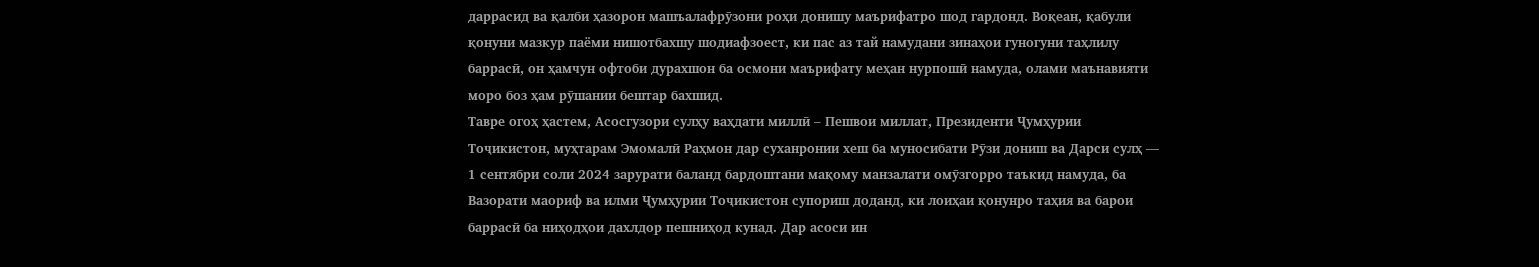даррасид ва қалби ҳазорон машъалафрӯзони роҳи донишу маърифатро шод гардонд. Воқеан, қабули қонуни мазкур паёми нишотбахшу шодиафзоест, ки пас аз тай намудани зинаҳои гуногуни таҳлилу баррасӣ, он ҳамчун офтоби дурахшон ба осмони маърифату меҳан нурпошӣ намуда, олами маънавияти моро боз ҳам рӯшании бештар бахшид.
Тавре огоҳ ҳастем, Асосгузори сулҳу ваҳдати миллӣ – Пешвои миллат, Президенти Ҷумҳурии Тоҷикистон, муҳтарам Эмомалӣ Раҳмон дар суханронии хеш ба муносибати Рӯзи дониш ва Дарси сулҳ — 1 сентябри соли 2024 зарурати баланд бардоштани мақому манзалати омӯзгорро таъкид намуда, ба Вазорати маориф ва илми Ҷумҳурии Тоҷикистон супориш доданд, ки лоиҳаи қонунро таҳия ва барои баррасӣ ба ниҳодҳои дахлдор пешниҳод кунад. Дар асоси ин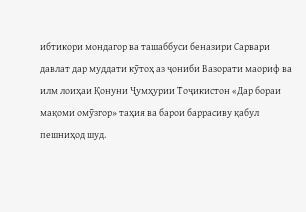ибтикори мондагор ва ташаббуси беназири Сарвари давлат дар муддати кӯтоҳ аз ҷониби Вазорати маориф ва илм лоиҳаи Қонуни Ҷумҳурии Тоҷикистон «Дар бораи мақоми омӯзгор» таҳия ва барои баррасиву қабул пешниҳод шуд.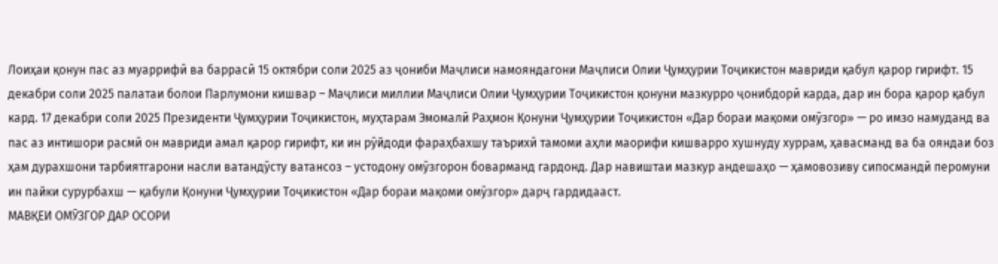Лоиҳаи қонун пас аз муаррифӣ ва баррасӣ 15 октябри соли 2025 аз ҷониби Маҷлиси намояндагони Маҷлиси Олии Ҷумҳурии Тоҷикистон мавриди қабул қарор гирифт. 15 декабри соли 2025 палатаи болои Парлумони кишвар – Маҷлиси миллии Маҷлиси Олии Ҷумҳурии Тоҷикистон қонуни мазкурро ҷонибдорӣ карда, дар ин бора қарор қабул кард. 17 декабри соли 2025 Президенти Ҷумҳурии Тоҷикистон, муҳтарам Эмомалӣ Раҳмон Қонуни Ҷумҳурии Тоҷикистон «Дар бораи мақоми омӯзгор» — ро имзо намуданд ва пас аз интишори расмӣ он мавриди амал қарор гирифт, ки ин рӯйдоди фараҳбахшу таърихӣ тамоми аҳли маорифи кишварро хушнуду хуррам, ҳавасманд ва ба ояндаи боз ҳам дурахшони тарбиятгарони насли ватандӯсту ватансоз – устодону омӯзгорон боварманд гардонд. Дар навиштаи мазкур андешаҳо — ҳамовозиву сипосмандӣ перомуни ин пайки сурурбахш — қабули Қонуни Ҷумҳурии Тоҷикистон «Дар бораи мақоми омӯзгор» дарҷ гардидааст.
МАВҚЕИ ОМӮЗГОР ДАР ОСОРИ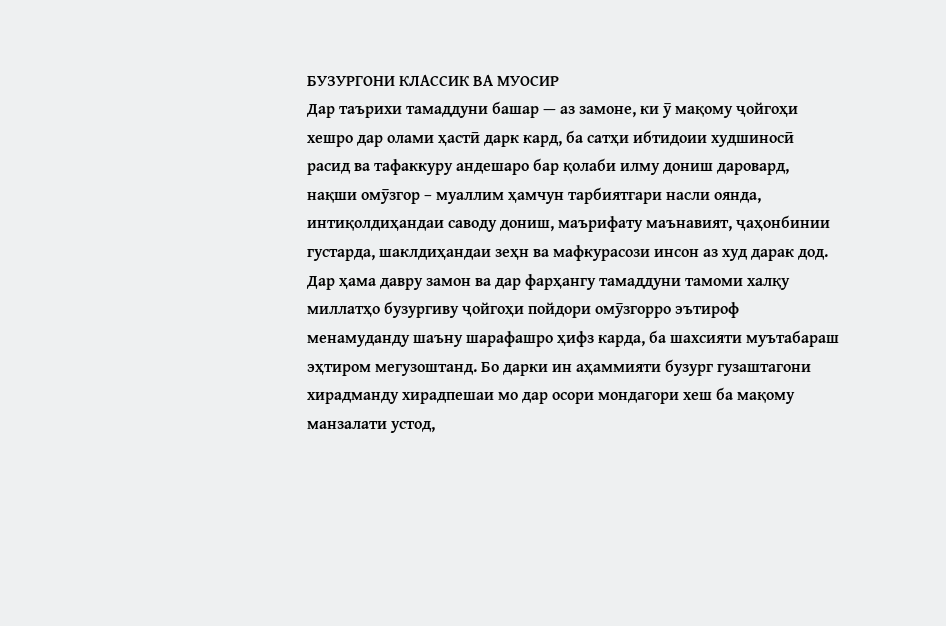БУЗУРГОНИ КЛАССИК ВА МУОСИР
Дар таърихи тамаддуни башар — аз замоне, ки ӯ мақому ҷойгоҳи хешро дар олами ҳастӣ дарк кард, ба сатҳи ибтидоии худшиносӣ расид ва тафаккуру андешаро бар қолаби илму дониш даровард, нақши омӯзгор – муаллим ҳамчун тарбиятгари насли оянда, интиқолдиҳандаи саводу дониш, маърифату маънавият, ҷаҳонбинии густарда, шаклдиҳандаи зеҳн ва мафкурасози инсон аз худ дарак дод. Дар ҳама давру замон ва дар фарҳангу тамаддуни тамоми халқу миллатҳо бузургиву ҷойгоҳи пойдори омӯзгорро эътироф менамуданду шаъну шарафашро ҳифз карда, ба шахсияти муътабараш эҳтиром мегузоштанд. Бо дарки ин аҳаммияти бузург гузаштагони хирадманду хирадпешаи мо дар осори мондагори хеш ба мақому манзалати устод,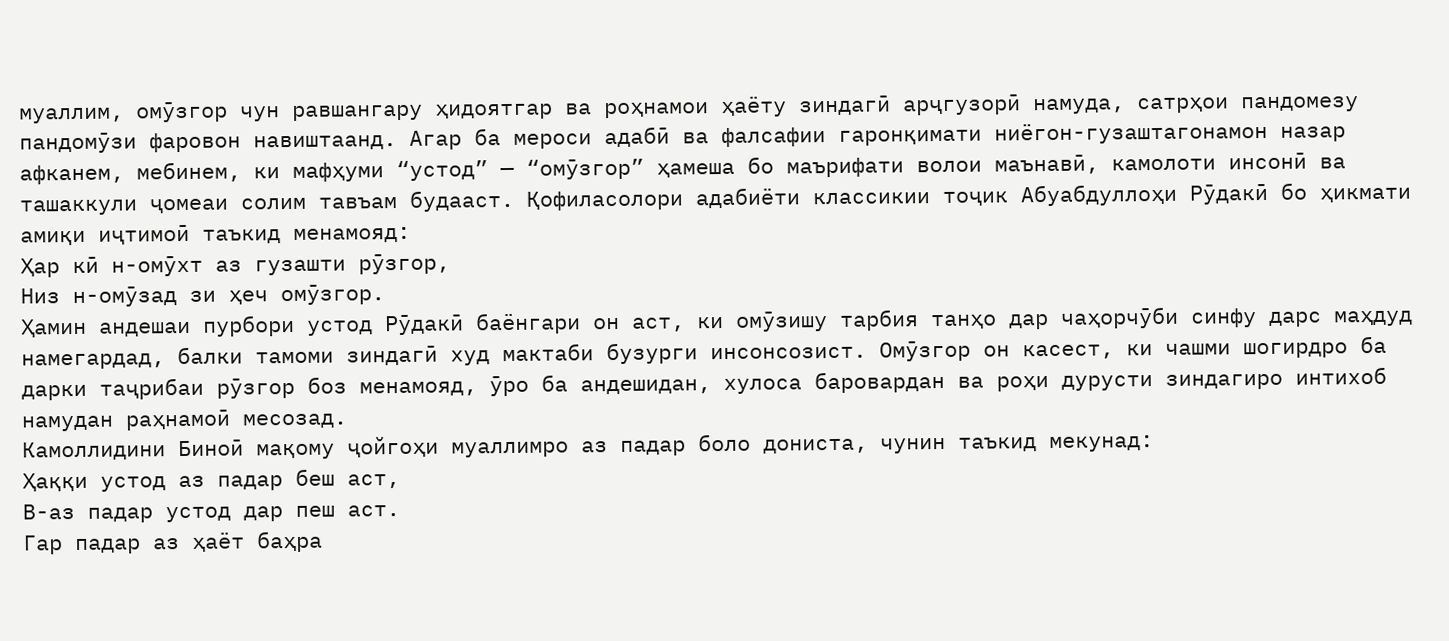муаллим, омӯзгор чун равшангару ҳидоятгар ва роҳнамои ҳаёту зиндагӣ арҷгузорӣ намуда, сатрҳои пандомезу пандомӯзи фаровон навиштаанд. Агар ба мероси адабӣ ва фалсафии гаронқимати ниёгон-гузаштагонамон назар афканем, мебинем, ки мафҳуми “устод” — “омӯзгор” ҳамеша бо маърифати волои маънавӣ, камолоти инсонӣ ва ташаккули ҷомеаи солим тавъам будааст. Қофиласолори адабиёти классикии тоҷик Абуабдуллоҳи Рӯдакӣ бо ҳикмати амиқи иҷтимоӣ таъкид менамояд:
Ҳар кӣ н-омӯхт аз гузашти рӯзгор,
Низ н-омӯзад зи ҳеч омӯзгор.
Ҳамин андешаи пурбори устод Рӯдакӣ баёнгари он аст, ки омӯзишу тарбия танҳо дар чаҳорчӯби синфу дарс маҳдуд намегардад, балки тамоми зиндагӣ худ мактаби бузурги инсонсозист. Омӯзгор он касест, ки чашми шогирдро ба дарки таҷрибаи рӯзгор боз менамояд, ӯро ба андешидан, хулоса баровардан ва роҳи дурусти зиндагиро интихоб намудан раҳнамоӣ месозад.
Камоллидини Биноӣ мақому ҷойгоҳи муаллимро аз падар боло дониста, чунин таъкид мекунад:
Ҳаққи устод аз падар беш аст,
В-аз падар устод дар пеш аст.
Гар падар аз ҳаёт баҳра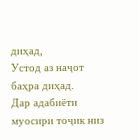диҳад,
Устод аз наҷот баҳра диҳад.
Дар адабиёти муосири тоҷик низ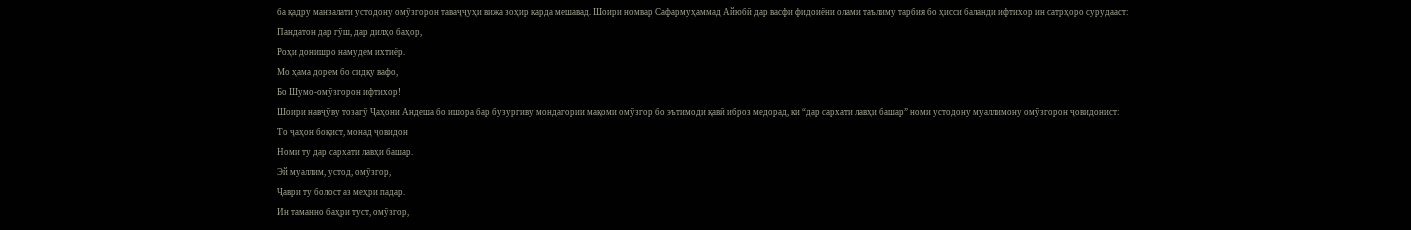ба қадру манзалати устодону омӯзгорон таваҷҷуҳи вижа зоҳир карда мешавад. Шоири номвар Сафармуҳаммад Айюбӣ дар васфи фидоиёни олами таълиму тарбия бо ҳисси баланди ифтихор ин сатрҳоро сурудааст:
Пандатон дар гӯш, дар дилҳо баҳор,
Роҳи донишро намудем ихтиёр.
Мо ҳама дорем бо сидқу вафо,
Бо Шумо-омӯзгорон ифтихор!
Шоири навҷӯву тозагӯ Ҷаҳони Андеша бо ишора бар бузургиву мондагории мақоми омӯзгор бо эътимоди қавӣ иброз медорад, ки “дар сархати лавҳи башар” номи устодону муаллимону омӯзгорон ҷовидонист:
То ҷаҳон боқист, монад ҷовидон
Номи ту дар сархати лавҳи башар.
Эй муаллим, устод, омӯзгор,
Ҷаври ту болост аз меҳри падар.
Ин таманно баҳри туст, омӯзгор,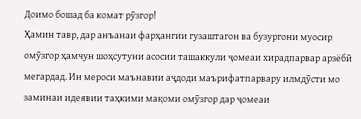Доимо бошад ба комат рӯзгор!
Ҳамин тавр, дар анъанаи фарҳангии гузаштагон ва бузургони муосир омӯзгор ҳамчун шоҳсутуни асосии ташаккули ҷомеаи хирадпарвар арзёбӣ мегардад. Ин мероси маънавии аҷдоди маърифатпарвару илмдӯсти мо заминаи идеявии таҳкими мақоми омӯзгор дар ҷомеаи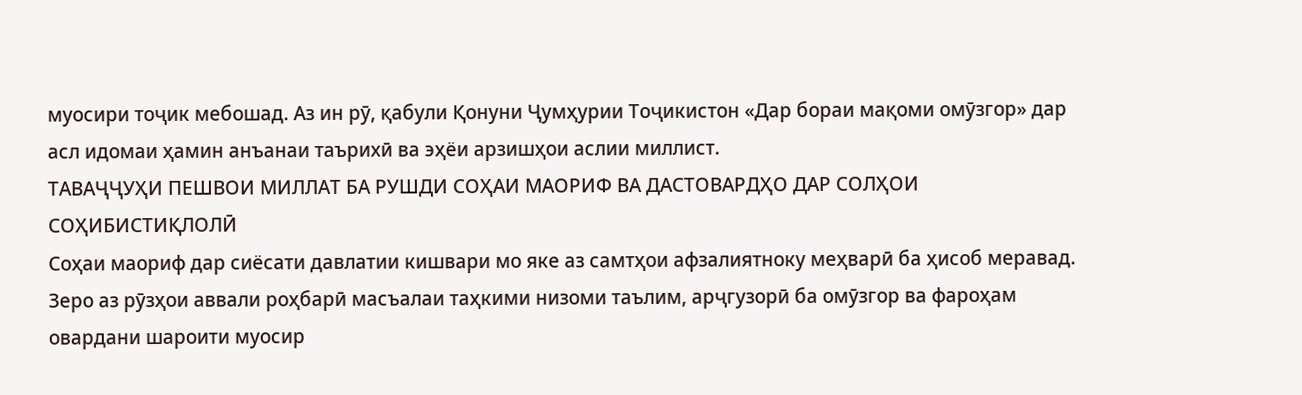муосири тоҷик мебошад. Аз ин рӯ, қабули Қонуни Ҷумҳурии Тоҷикистон «Дар бораи мақоми омӯзгор» дар асл идомаи ҳамин анъанаи таърихӣ ва эҳёи арзишҳои аслии миллист.
ТАВАҶҶУҲИ ПЕШВОИ МИЛЛАТ БА РУШДИ СОҲАИ МАОРИФ ВА ДАСТОВАРДҲО ДАР СОЛҲОИ СОҲИБИСТИҚЛОЛӢ
Соҳаи маориф дар сиёсати давлатии кишвари мо яке аз самтҳои афзалиятноку меҳварӣ ба ҳисоб меравад. Зеро аз рӯзҳои аввали роҳбарӣ масъалаи таҳкими низоми таълим, арҷгузорӣ ба омӯзгор ва фароҳам овардани шароити муосир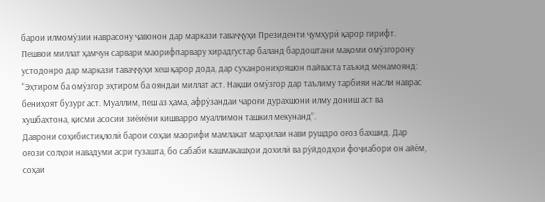барои илмомӯзии наврасону ҷавонон дар маркази таваҷҷуҳи Президенти ҷумҳурӣ қарор гирифт. Пешвои миллат ҳамчун сарвари маорифпарвару хирадгустар баланд бардоштани мақоми омӯзгорону устодонро дар маркази таваҷҷуҳи хеш қарор дода, дар суханрониҳояшон пайваста таъкид менамоянд: “Эҳтиром ба омӯзгор эҳтиром ба ояндаи миллат аст. Нақши омӯзгор дар таълиму тарбияи насли наврас бениҳоят бузург аст. Муаллим, пеш аз ҳама, афрӯзандаи чароғи дурахшони илму дониш аст ва хушбахтона, қисми асосии зиёиёни кишварро муаллимон ташкил мекунанд”.
Даврони соҳибистиқлолӣ барои соҳаи маорифи мамлакат марҳилаи нави рушдро оғоз бахшид. Дар оғози солҳои навадуми асри гузашта, бо сабаби кашмакашҳои дохилӣ ва рӯйдодҳои фоҷиабори он айём, соҳаи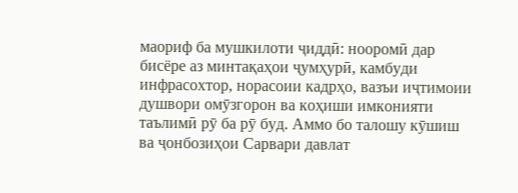маориф ба мушкилоти ҷиддӣ: нооромӣ дар бисёре аз минтақаҳои ҷумҳурӣ, камбуди инфрасохтор, норасоии кадрҳо, вазъи иҷтимоии душвори омӯзгорон ва коҳиши имконияти таълимӣ рӯ ба рӯ буд. Аммо бо талошу кӯшиш ва ҷонбозиҳои Сарвари давлат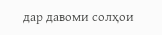дар давоми солҳои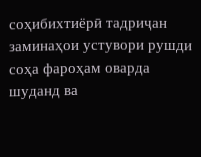соҳибихтиёрӣ тадриҷан заминаҳои устувори рушди соҳа фароҳам оварда шуданд ва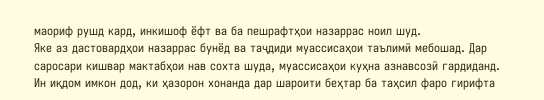маориф рушд кард, инкишоф ёфт ва ба пешрафтҳои назаррас ноил шуд.
Яке аз дастовардҳои назаррас бунёд ва таҷдиди муассисаҳои таълимӣ мебошад. Дар саросари кишвар мактабҳои нав сохта шуда, муассисаҳои куҳна азнавсозӣ гардиданд. Ин иқдом имкон дод, ки ҳазорон хонанда дар шароити беҳтар ба таҳсил фаро гирифта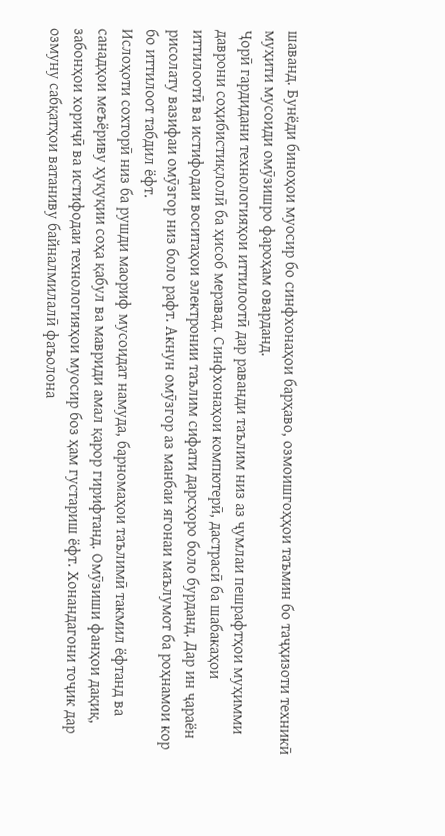шаванд. Бунёди биноҳои муосир бо синфхонаҳои барҳаво, озмоишгоҳҳои таъмин бо таҷҳизоти техникӣ муҳити мусоиди омӯзишро фароҳам оварданд.
Ҷорӣ гардидани технологияҳои иттилоотӣ дар раванди таълим низ аз ҷумлаи пешрафтҳои муҳимми даврони соҳибистиқлолӣ ба ҳисоб меравад. Синфхонаҳои компютерӣ, дастрасӣ ба шабакаҳои иттилоотӣ ва истифодаи воситаҳои электронии таълим сифати дарсҳоро боло бурданд. Дар ин ҷараён рисолату вазифаи омӯзгор низ боло рафт. Акнун омӯзгор аз манбаи ягонаи маълумот ба роҳнамои кор бо иттилоот табдил ёфт.
Ислоҳоти сохторӣ низ ба рушди маориф мусоидат намуда, барномаҳои таълимӣ такмил ёфтанд ва санадҳои меъёриву ҳуқуқии соҳа қабул ва мавриди амал қарор гирифтанд. Омӯзиши фанҳои дақиқ, забонҳои хориҷӣ ва истифодаи технологияҳои муосир боз ҳам густариш ёфт. Хонандагони тоҷик дар озмуну сабқатҳои ватаниву байналмилалӣ фаъолона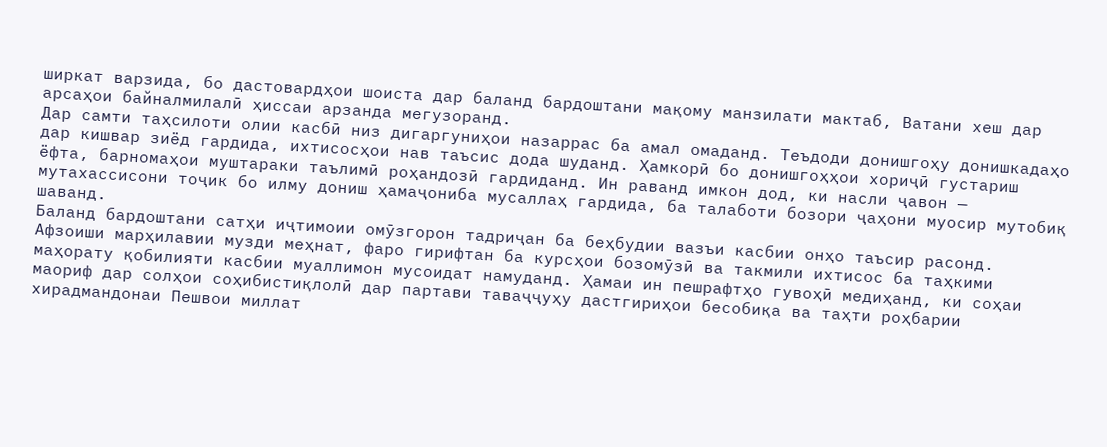ширкат варзида, бо дастовардҳои шоиста дар баланд бардоштани мақому манзилати мактаб, Ватани хеш дар арсаҳои байналмилалӣ ҳиссаи арзанда мегузоранд.
Дар самти таҳсилоти олии касбӣ низ дигаргуниҳои назаррас ба амал омаданд. Теъдоди донишгоҳу донишкадаҳо дар кишвар зиёд гардида, ихтисосҳои нав таъсис дода шуданд. Ҳамкорӣ бо донишгоҳҳои хориҷӣ густариш ёфта, барномаҳои муштараки таълимӣ роҳандозӣ гардиданд. Ин раванд имкон дод, ки насли ҷавон — мутахассисони тоҷик бо илму дониш ҳамаҷониба мусаллаҳ гардида, ба талаботи бозори ҷаҳони муосир мутобиқ шаванд.
Баланд бардоштани сатҳи иҷтимоии омӯзгорон тадриҷан ба беҳбудии вазъи касбии онҳо таъсир расонд. Афзоиши марҳилавии музди меҳнат, фаро гирифтан ба курсҳои бозомӯзӣ ва такмили ихтисос ба таҳкими маҳорату қобилияти касбии муаллимон мусоидат намуданд. Ҳамаи ин пешрафтҳо гувоҳӣ медиҳанд, ки соҳаи маориф дар солҳои соҳибистиқлолӣ дар партави таваҷҷуҳу дастгириҳои бесобиқа ва таҳти роҳбарии хирадмандонаи Пешвои миллат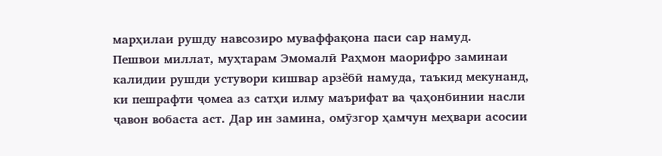марҳилаи рушду навсозиро муваффақона паси сар намуд.
Пешвои миллат, муҳтарам Эмомалӣ Раҳмон маорифро заминаи калидии рушди устувори кишвар арзёбӣ намуда, таъкид мекунанд, ки пешрафти ҷомеа аз сатҳи илму маърифат ва ҷаҳонбинии насли ҷавон вобаста аст. Дар ин замина, омӯзгор ҳамчун меҳвари асосии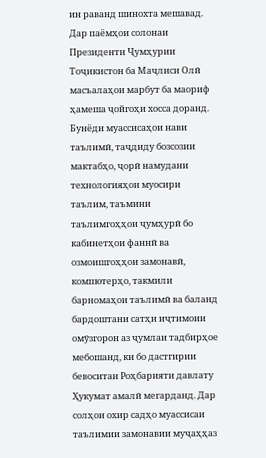ин раванд шинохта мешавад. Дар паёмҳои солонаи Президенти Ҷумҳурии Тоҷикистон ба Маҷлиси Олӣ масъалаҳои марбут ба маориф ҳамеша ҷойгоҳи хосса доранд. Бунёди муассисаҳои нави таълимӣ, таҷдиду бозсозии мактабҳо, ҷорӣ намудани технологияҳои муосири таълим, таъмини таълимгоҳҳои ҷумҳурӣ бо кабинетҳои фаннӣ ва озмоишгоҳҳои замонавӣ, компютерҳо, такмили барномаҳои таълимӣ ва баланд бардоштани сатҳи иҷтимоии омӯзгорон аз ҷумлаи тадбирҳое мебошанд, ки бо дастгирии бевоситаи Роҳбарияти давлату Ҳукумат амалӣ мегарданд. Дар солҳои охир садҳо муассисаи таълимии замонавии муҷаҳҳаз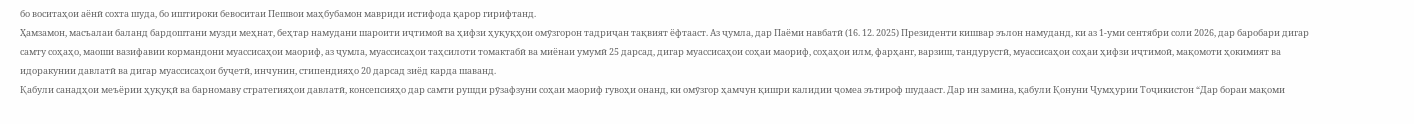бо воситаҳои аёнӣ сохта шуда, бо иштироки бевоситаи Пешвои маҳбубамон мавриди истифода қарор гирифтанд.
Ҳамзамон, масъалаи баланд бардоштани музди меҳнат, беҳтар намудани шароити иҷтимоӣ ва ҳифзи ҳуқуқҳои омӯзгорон тадриҷан тақвият ёфтааст. Аз ҷумла, дар Паёми навбатӣ (16. 12. 2025) Президенти кишвар эълон намуданд, ки аз 1-уми сентябри соли 2026, дар баробари дигар самту соҳаҳо, маоши вазифавии кормандони муассисаҳои маориф, аз ҷумла, муассисаҳои таҳсилоти томактабӣ ва миёнаи умумӣ 25 дарсад, дигар муассисаҳои соҳаи маориф, соҳаҳои илм, фарҳанг, варзиш, тандурустӣ, муассисаҳои соҳаи ҳифзи иҷтимоӣ, мақомоти ҳокимият ва идоракунии давлатӣ ва дигар муассисаҳои буҷетӣ, инчунин, стипендияҳо 20 дарсад зиёд карда шаванд.
Қабули санадҳои меъёрии ҳуқуқӣ ва барномаву стратегияҳои давлатӣ, консепсияҳо дар самти рушди рӯзафзуни соҳаи маориф гувоҳи онанд, ки омӯзгор ҳамчун қишри калидии ҷомеа эътироф шудааст. Дар ин замина, қабули Қонуни Ҷумҳурии Тоҷикистон “Дар бораи мақоми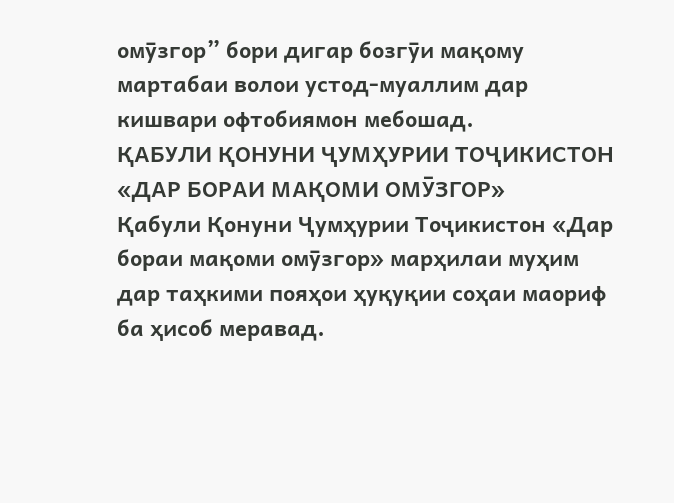омӯзгор” бори дигар бозгӯи мақому мартабаи волои устод-муаллим дар кишвари офтобиямон мебошад.
ҚАБУЛИ ҚОНУНИ ҶУМҲУРИИ ТОҶИКИСТОН
«ДАР БОРАИ МАҚОМИ ОМӮЗГОР»
Қабули Қонуни Ҷумҳурии Тоҷикистон «Дар бораи мақоми омӯзгор» марҳилаи муҳим дар таҳкими пояҳои ҳуқуқии соҳаи маориф ба ҳисоб меравад.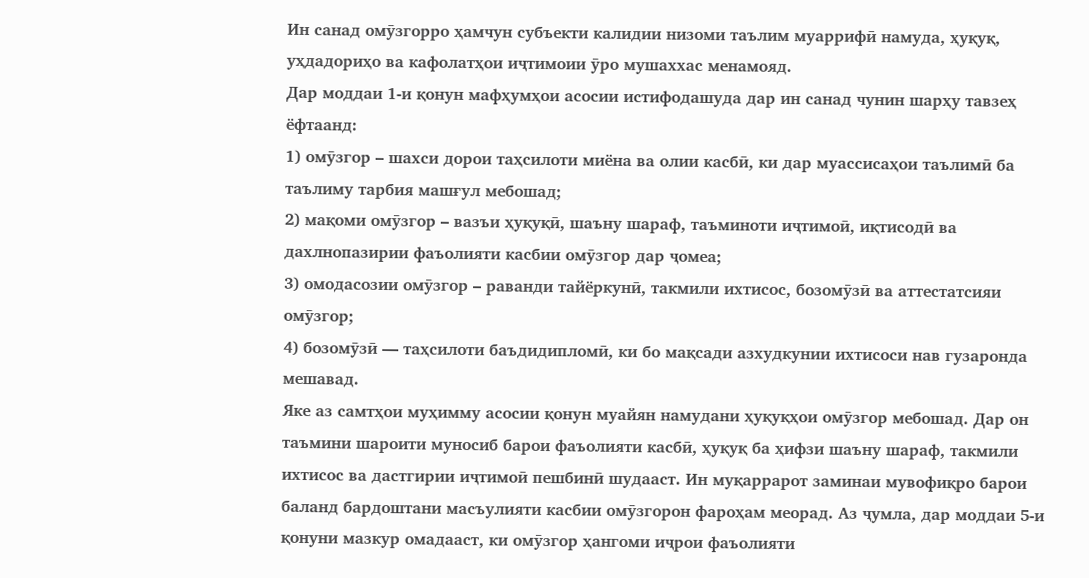Ин санад омӯзгорро ҳамчун субъекти калидии низоми таълим муаррифӣ намуда, ҳуқуқ, уҳдадориҳо ва кафолатҳои иҷтимоии ӯро мушаххас менамояд.
Дар моддаи 1-и қонун мафҳумҳои асосии истифодашуда дар ин санад чунин шарҳу тавзеҳ ёфтаанд:
1) омӯзгор – шахси дорои таҳсилоти миёна ва олии касбӣ, ки дар муассисаҳои таълимӣ ба таълиму тарбия машғул мебошад;
2) мақоми омӯзгор – вазъи ҳуқуқӣ, шаъну шараф, таъминоти иҷтимоӣ, иқтисодӣ ва дахлнопазирии фаъолияти касбии омӯзгор дар ҷомеа;
3) омодасозии омӯзгор – раванди тайёркунӣ, такмили ихтисос, бозомӯзӣ ва аттестатсияи омӯзгор;
4) бозомӯзӣ — таҳсилоти баъдидипломӣ, ки бо мақсади азхудкунии ихтисоси нав гузаронда мешавад.
Яке аз самтҳои муҳимму асосии қонун муайян намудани ҳуқуқҳои омӯзгор мебошад. Дар он таъмини шароити муносиб барои фаъолияти касбӣ, ҳуқуқ ба ҳифзи шаъну шараф, такмили ихтисос ва дастгирии иҷтимоӣ пешбинӣ шудааст. Ин муқаррарот заминаи мувофиқро барои баланд бардоштани масъулияти касбии омӯзгорон фароҳам меорад. Аз ҷумла, дар моддаи 5-и қонуни мазкур омадааст, ки омӯзгор ҳангоми иҷрои фаъолияти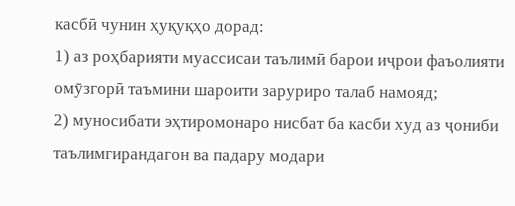касбӣ чунин ҳуқуқҳо дорад:
1) аз роҳбарияти муассисаи таълимӣ барои иҷрои фаъолияти омӯзгорӣ таъмини шароити заруриро талаб намояд;
2) муносибати эҳтиромонаро нисбат ба касби худ аз ҷониби таълимгирандагон ва падару модари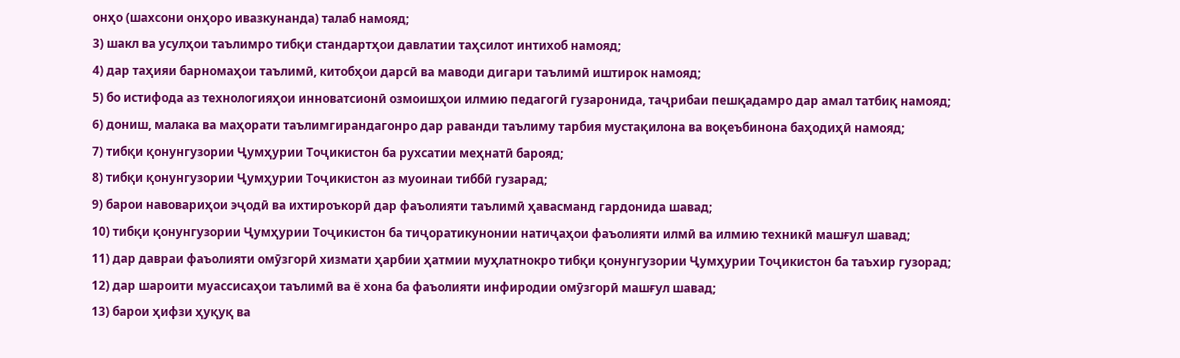онҳо (шахсони онҳоро ивазкунанда) талаб намояд;
3) шакл ва усулҳои таълимро тибқи стандартҳои давлатии таҳсилот интихоб намояд;
4) дар таҳияи барномаҳои таълимӣ, китобҳои дарсӣ ва маводи дигари таълимӣ иштирок намояд;
5) бо истифода аз технологияҳои инноватсионӣ озмоишҳои илмию педагогӣ гузаронида, таҷрибаи пешқадамро дар амал татбиқ намояд;
6) дониш, малака ва маҳорати таълимгирандагонро дар раванди таълиму тарбия мустақилона ва воқеъбинона баҳодиҳӣ намояд;
7) тибқи қонунгузории Ҷумҳурии Тоҷикистон ба рухсатии меҳнатӣ барояд;
8) тибқи қонунгузории Ҷумҳурии Тоҷикистон аз муоинаи тиббӣ гузарад;
9) барои навовариҳои эҷодӣ ва ихтироъкорӣ дар фаъолияти таълимӣ ҳавасманд гардонида шавад;
10) тибқи қонунгузории Ҷумҳурии Тоҷикистон ба тиҷоратикунонии натиҷаҳои фаъолияти илмӣ ва илмию техникӣ машғул шавад;
11) дар давраи фаъолияти омӯзгорӣ хизмати ҳарбии ҳатмии муҳлатнокро тибқи қонунгузории Ҷумҳурии Тоҷикистон ба таъхир гузорад;
12) дар шароити муассисаҳои таълимӣ ва ё хона ба фаъолияти инфиродии омӯзгорӣ машғул шавад;
13) барои ҳифзи ҳуқуқ ва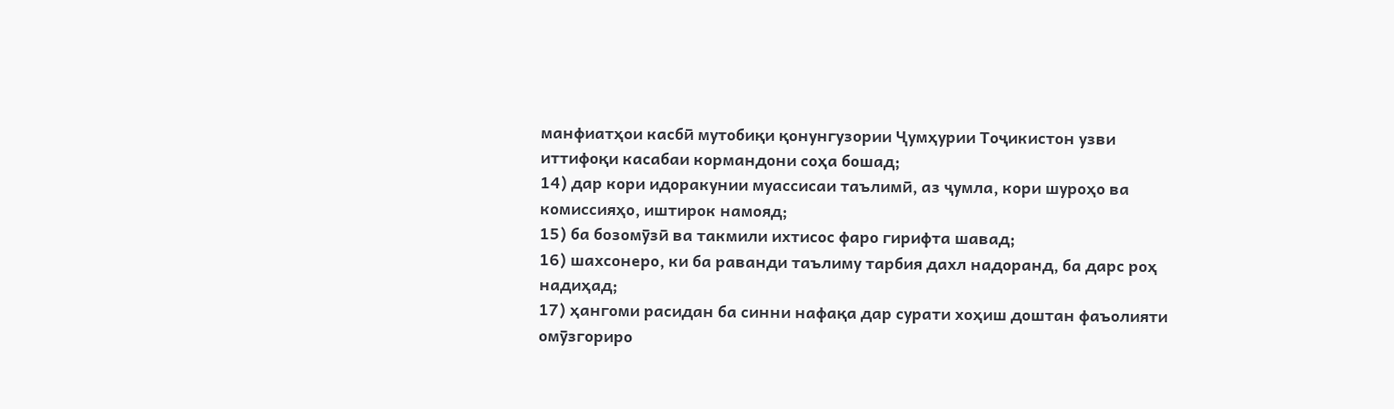манфиатҳои касбӣ мутобиқи қонунгузории Ҷумҳурии Тоҷикистон узви иттифоқи касабаи кормандони соҳа бошад;
14) дар кори идоракунии муассисаи таълимӣ, аз ҷумла, кори шуроҳо ва комиссияҳо, иштирок намояд;
15) ба бозомӯзӣ ва такмили ихтисос фаро гирифта шавад;
16) шахсонеро, ки ба раванди таълиму тарбия дахл надоранд, ба дарс роҳ надиҳад;
17) ҳангоми расидан ба синни нафақа дар сурати хоҳиш доштан фаъолияти омӯзгориро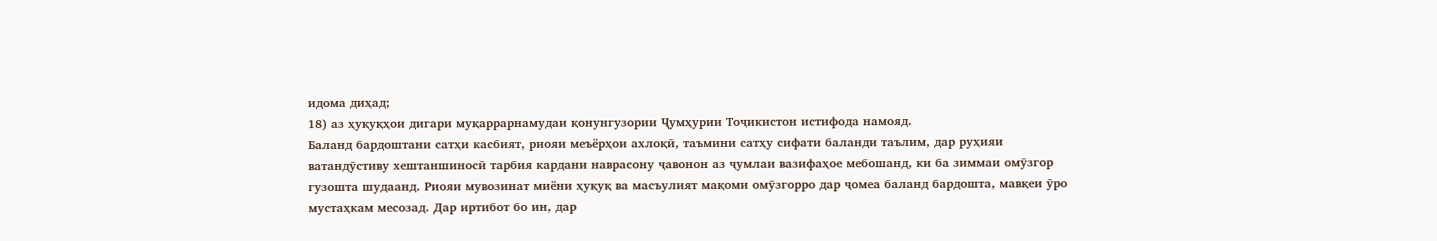идома диҳад;
18) аз ҳуқуқҳои дигари муқаррарнамудаи қонунгузории Ҷумҳурии Тоҷикистон истифода намояд.
Баланд бардоштани сатҳи касбият, риояи меъёрҳои ахлоқӣ, таъмини сатҳу сифати баланди таълим, дар руҳияи ватандӯстиву хештаншиносӣ тарбия кардани наврасону ҷавонон аз ҷумлаи вазифаҳое мебошанд, ки ба зиммаи омӯзгор гузошта шудаанд. Риояи мувозинат миёни ҳуқуқ ва масъулият мақоми омӯзгорро дар ҷомеа баланд бардошта, мавқеи ӯро мустаҳкам месозад. Дар иртибот бо ин, дар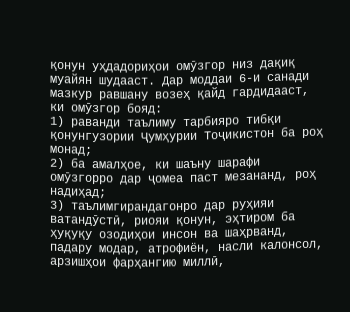қонун уҳдадориҳои омӯзгор низ дақиқ муайян шудааст. Дар моддаи 6-и санади мазкур равшану возеҳ қайд гардидааст, ки омӯзгор бояд:
1) раванди таълиму тарбияро тибқи қонунгузории Ҷумҳурии Тоҷикистон ба роҳ монад;
2) ба амалҳое, ки шаъну шарафи омӯзгорро дар ҷомеа паст мезананд, роҳ надиҳад;
3) таълимгирандагонро дар руҳияи ватандӯстӣ, риояи қонун, эҳтиром ба ҳуқуқу озодиҳои инсон ва шаҳрванд, падару модар, атрофиён, насли калонсол, арзишҳои фарҳангию миллӣ,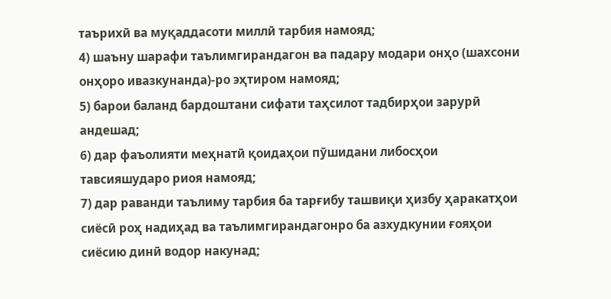таърихӣ ва муқаддасоти миллӣ тарбия намояд;
4) шаъну шарафи таълимгирандагон ва падару модари онҳо (шахсони онҳоро ивазкунанда)-ро эҳтиром намояд;
5) барои баланд бардоштани сифати таҳсилот тадбирҳои зарурӣ андешад;
6) дар фаъолияти меҳнатӣ қоидаҳои пӯшидани либосҳои тавсияшударо риоя намояд;
7) дар раванди таълиму тарбия ба тарғибу ташвиқи ҳизбу ҳаракатҳои сиёсӣ роҳ надиҳад ва таълимгирандагонро ба азхудкунии ғояҳои сиёсию динӣ водор накунад;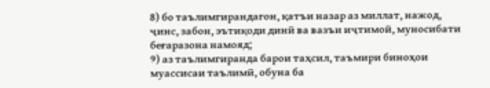8) бо таълимгирандагон, қатъи назар аз миллат, нажод, ҷинс, забон, эътиқоди динӣ ва вазъи иҷтимоӣ, муносибати беғаразона намояд;
9) аз таълимгиранда барои таҳсил, таъмири биноҳои муассисаи таълимӣ, обуна ба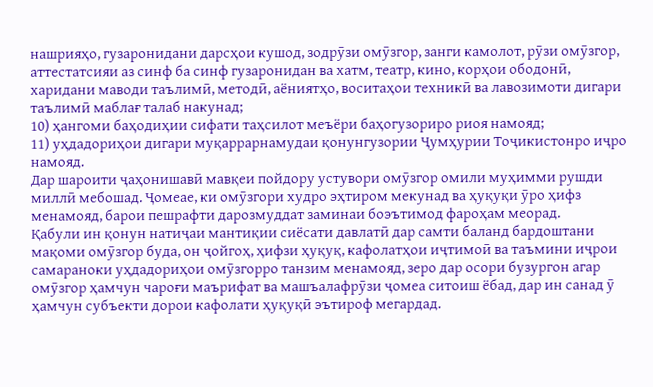нашрияҳо, гузаронидани дарсҳои кушод, зодрӯзи омӯзгор, занги камолот, рӯзи омӯзгор, аттестатсияи аз синф ба синф гузаронидан ва хатм, театр, кино, корҳои ободонӣ, харидани маводи таълимӣ, методӣ, аёниятҳо, воситаҳои техникӣ ва лавозимоти дигари таълимӣ маблағ талаб накунад;
10) ҳангоми баҳодиҳии сифати таҳсилот меъёри баҳогузориро риоя намояд;
11) уҳдадориҳои дигари муқаррарнамудаи қонунгузории Ҷумҳурии Тоҷикистонро иҷро намояд.
Дар шароити ҷаҳонишавӣ мавқеи пойдору устувори омӯзгор омили муҳимми рушди миллӣ мебошад. Ҷомеае, ки омӯзгори худро эҳтиром мекунад ва ҳуқуқи ӯро ҳифз менамояд, барои пешрафти дарозмуддат заминаи боэътимод фароҳам меорад.
Қабули ин қонун натиҷаи мантиқии сиёсати давлатӣ дар самти баланд бардоштани мақоми омӯзгор буда, он ҷойгоҳ, ҳифзи ҳуқуқ, кафолатҳои иҷтимоӣ ва таъмини иҷрои самараноки уҳдадориҳои омӯзгорро танзим менамояд, зеро дар осори бузургон агар омӯзгор ҳамчун чароғи маърифат ва машъалафрӯзи ҷомеа ситоиш ёбад, дар ин санад ӯ ҳамчун субъекти дорои кафолати ҳуқуқӣ эътироф мегардад.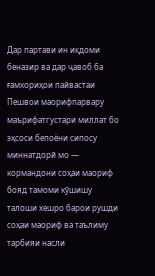Дар партави ин иқдоми беназир ва дар ҷавоб ба ғамхориҳои пайвастаи Пешвои маорифпарвару маърифатгустари миллат бо эҳсоси бепоёни сипосу миннатдорӣ мо — кормандони соҳаи маориф бояд тамоми кӯшишу талоши хешро барои рушди соҳаи маориф ва таълиму тарбияи насли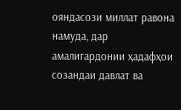ояндасози миллат равона намуда, дар амалигардонии ҳадафҳои созандаи давлат ва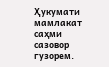Ҳукумати мамлакат саҳми сазовор гузорем.